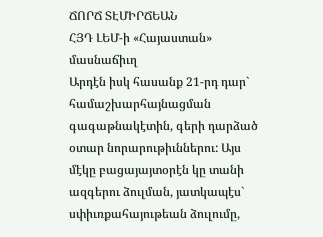ՃՈՐՃ ՏԷՄԻՐՃԵԱՆ
ՀՅԴ ԼԵՄ-ի «Հայաստան» մասնաճիւղ
Արդէն իսկ հասանք 21-րդ դար` համաշխարհայնացման գագաթնակէտին, գերի դարձած օտար նորարութիւններու: Այս մէկը բացայայտօրէն կը տանի ազգերու ձուլման, յատկապէս` սփիւռքահայութեան ձուլումը,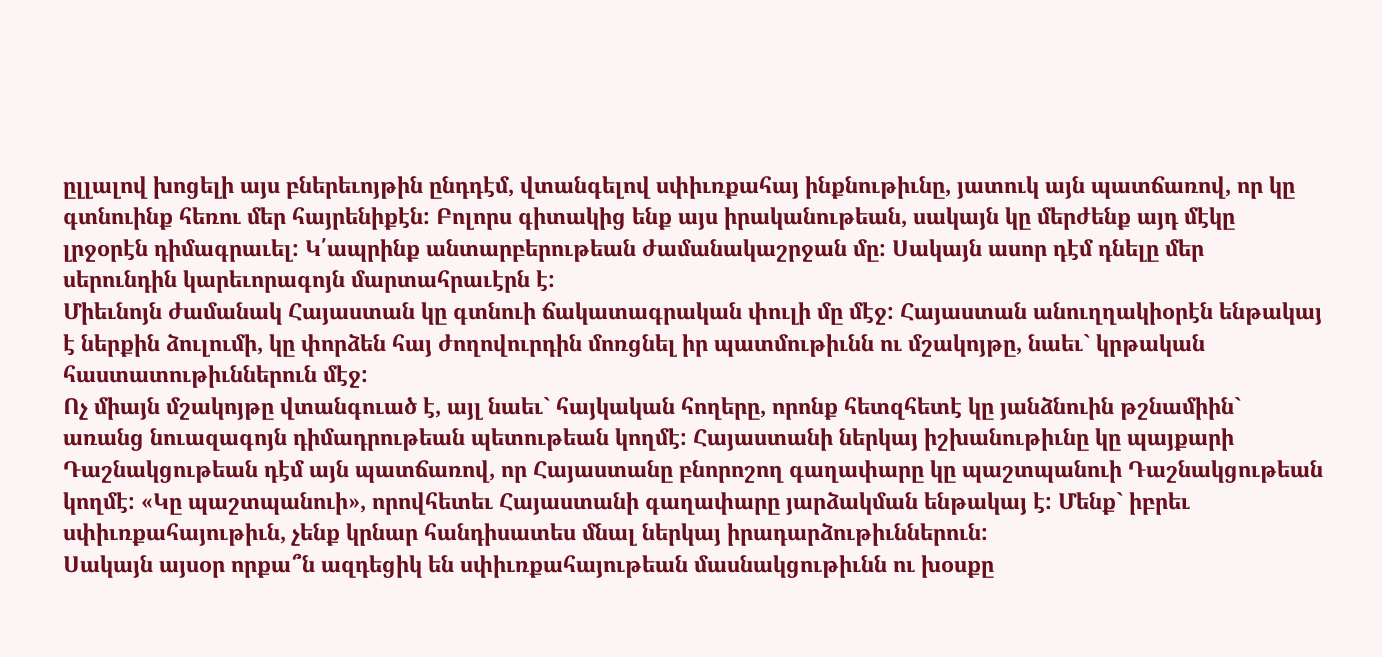ըլլալով խոցելի այս բներեւոյթին ընդդէմ, վտանգելով սփիւռքահայ ինքնութիւնը, յատուկ այն պատճառով, որ կը գտնուինք հեռու մեր հայրենիքէն: Բոլորս գիտակից ենք այս իրականութեան, սակայն կը մերժենք այդ մէկը լրջօրէն դիմագրաւել: Կ՛ապրինք անտարբերութեան ժամանակաշրջան մը: Սակայն ասոր դէմ դնելը մեր սերունդին կարեւորագոյն մարտահրաւէրն է:
Միեւնոյն ժամանակ Հայաստան կը գտնուի ճակատագրական փուլի մը մէջ: Հայաստան անուղղակիօրէն ենթակայ է ներքին ձուլումի, կը փորձեն հայ ժողովուրդին մոռցնել իր պատմութիւնն ու մշակոյթը, նաեւ` կրթական հաստատութիւններուն մէջ:
Ոչ միայն մշակոյթը վտանգուած է, այլ նաեւ` հայկական հողերը, որոնք հետզհետէ կը յանձնուին թշնամիին` առանց նուազագոյն դիմադրութեան պետութեան կողմէ: Հայաստանի ներկայ իշխանութիւնը կը պայքարի Դաշնակցութեան դէմ այն պատճառով, որ Հայաստանը բնորոշող գաղափարը կը պաշտպանուի Դաշնակցութեան կողմէ: «Կը պաշտպանուի», որովհետեւ Հայաստանի գաղափարը յարձակման ենթակայ է: Մենք` իբրեւ սփիւռքահայութիւն, չենք կրնար հանդիսատես մնալ ներկայ իրադարձութիւններուն:
Սակայն այսօր որքա՞ն ազդեցիկ են սփիւռքահայութեան մասնակցութիւնն ու խօսքը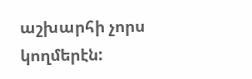աշխարհի չորս կողմերէն: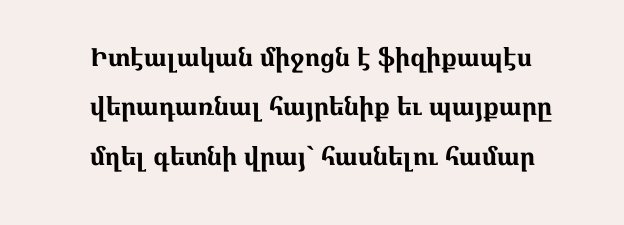Իտէալական միջոցն է ֆիզիքապէս վերադառնալ հայրենիք եւ պայքարը մղել գետնի վրայ` հասնելու համար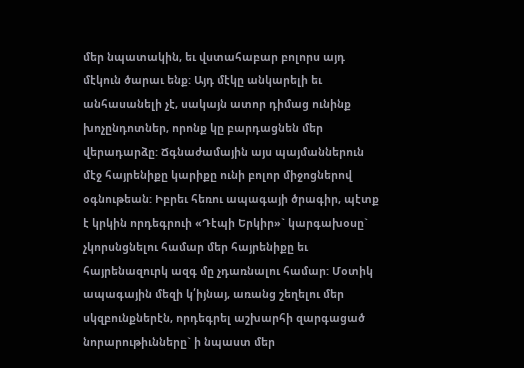մեր նպատակին, եւ վստահաբար բոլորս այդ մէկուն ծարաւ ենք: Այդ մէկը անկարելի եւ անհասանելի չէ, սակայն ատոր դիմաց ունինք խոչընդոտներ, որոնք կը բարդացնեն մեր վերադարձը: Ճգնաժամային այս պայմաններուն մէջ հայրենիքը կարիքը ունի բոլոր միջոցներով օգնութեան: Իբրեւ հեռու ապագայի ծրագիր, պէտք է կրկին որդեգրուի «Դէպի Երկիր»` կարգախօսը` չկորսնցնելու համար մեր հայրենիքը եւ հայրենազուրկ ազգ մը չդառնալու համար: Մօտիկ ապագային մեզի կ՛իյնայ, առանց շեղելու մեր սկզբունքներէն, որդեգրել աշխարհի զարգացած նորարութիւնները` ի նպաստ մեր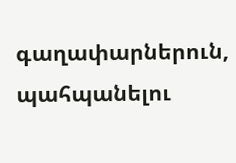գաղափարներուն, պահպանելու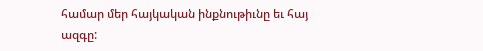համար մեր հայկական ինքնութիւնը եւ հայ ազգը: